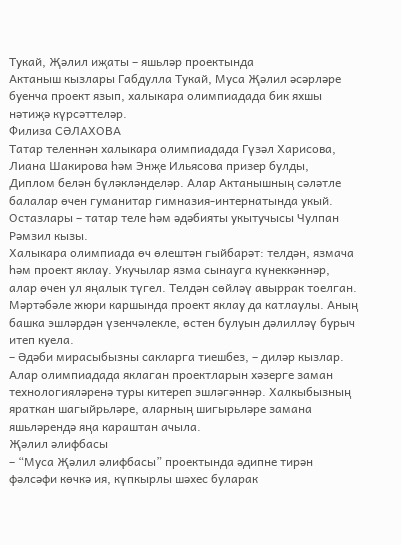Тукай, Җәлил иҗаты – яшьләр проектында
Актаныш кызлары Габдулла Тукай, Муса Җәлил әсәрләре буенча проект язып, халыкара олимпиадада бик яхшы нәтиҗә күрсәттеләр.
Филиза СӘЛАХОВА
Татар теленнән халыкара олимпиадада Гүзәл Харисова, Лиана Шакирова һәм Энҗе Ильясова призер булды,
Диплом белән бүләкләнделәр. Алар Актанышның сәләтле балалар өчен гуманитар гимназия-интернатында укый. Остазлары – татар теле һәм әдәбияты укытучысы Чулпан Рәмзил кызы.
Халыкара олимпиада өч өлештән гыйбарәт: телдән, язмача һәм проект яклау. Укучылар язма сынауга күнеккәннәр, алар өчен ул яңалык түгел. Телдән сөйләү авыррак тоелган. Мәртәбәле жюри каршында проект яклау да катлаулы. Аның башка эшләрдән үзенчәлекле, өстен булуын дәлилләү бурыч итеп куела.
– Әдәби мирасыбызны сакларга тиешбез, – диләр кызлар.
Алар олимпиадада яклаган проектларын хәзерге заман технологияләренә туры китереп эшләгәннәр. Халкыбызның яраткан шагыйрьләре, аларның шигырьләре замана яшьләрендә яңа караштан ачыла.
Җәлил әлифбасы
– “Муса Җәлил әлифбасы” проектында әдипне тирән фәлсәфи көчкә ия, күпкырлы шәхес буларак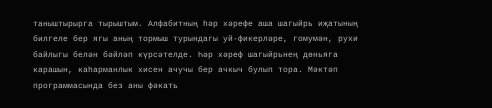таныштырырга тырыштым. Алфабитның һәр хәрефе аша шагыйрь иҗатының билгеле бер ягы аның тормыш турындагы уй-фикерләре, гомумән, рухи байлыгы белән бәйләп күрсәтелде. Һәр хәреф шагыйрьнең дөньяга карашын, каһарманлык хисен ачучы бер ачкыч булып тора. Мәктәп программасында без аны фәкать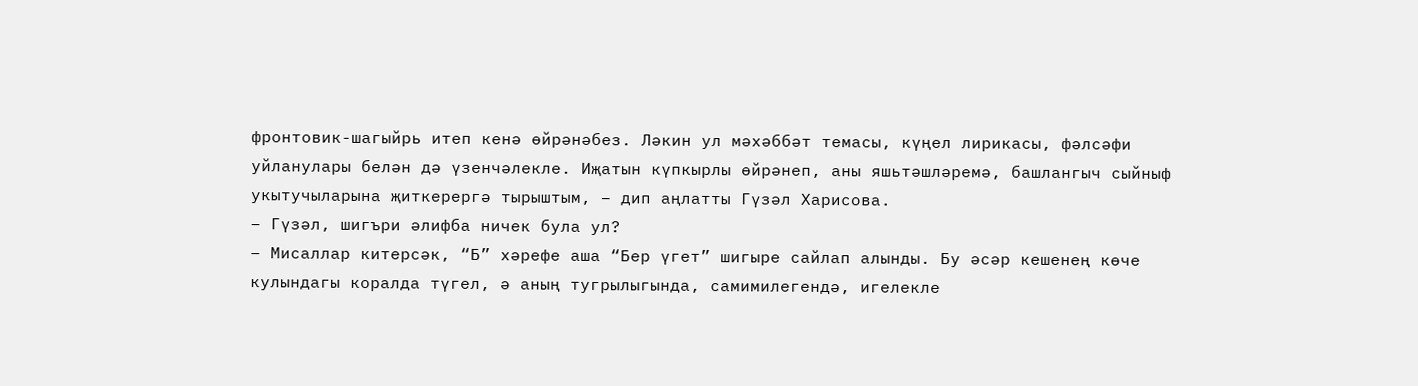фронтовик-шагыйрь итеп кенә өйрәнәбез. Ләкин ул мәхәббәт темасы, күңел лирикасы, фәлсәфи уйланулары белән дә үзенчәлекле. Иҗатын күпкырлы өйрәнеп, аны яшьтәшләремә, башлангыч сыйныф укытучыларына җиткерергә тырыштым, – дип аңлатты Гүзәл Харисова.
– Гүзәл, шигъри әлифба ничек була ул?
– Мисаллар китерсәк, “Б” хәрефе аша “Бер үгет” шигыре сайлап алынды. Бу әсәр кешенең көче кулындагы коралда түгел, ә аның тугрылыгында, самимилегендә, игелекле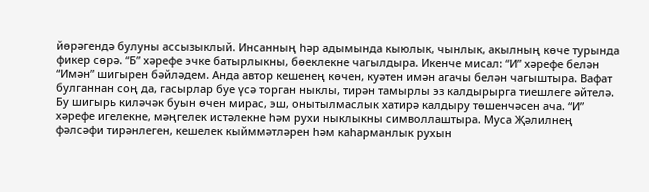йөрәгендә булуны ассызыклый. Инсанның һәр адымында кыюлык, чынлык, акылның көче турында фикер сөрә. “Б” хәрефе эчке батырлыкны, бөеклекне чагылдыра. Икенче мисал: “И” хәрефе белән “Имән” шигырен бәйләдем. Анда автор кешенең көчен, куәтен имән агачы белән чагыштыра. Вафат булганнан соң да, гасырлар буе үсә торган ныклы, тирән тамырлы эз калдырырга тиешлеге әйтелә. Бу шигырь киләчәк буын өчен мирас, эш, онытылмаслык хатирә калдыру төшенчәсен ача. “И” хәрефе игелекне, мәңгелек истәлекне һәм рухи ныклыкны символлаштыра. Муса Җәлилнең фәлсәфи тирәнлеген, кешелек кыйммәтләрен һәм каһарманлык рухын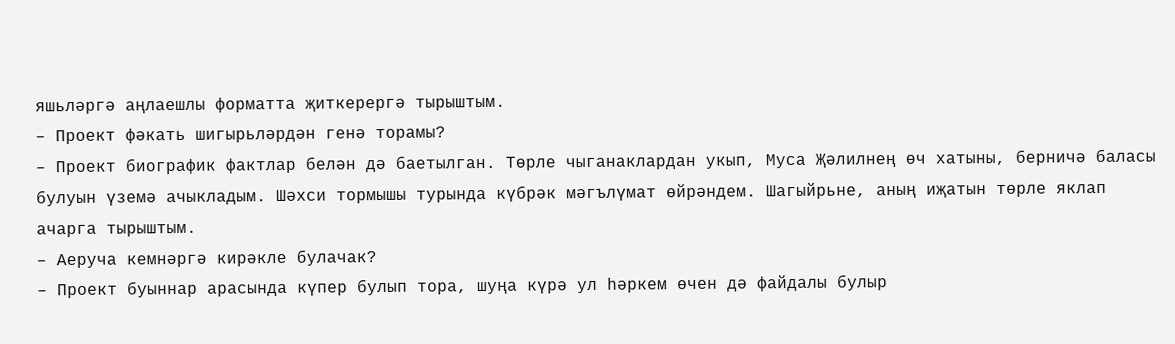яшьләргә аңлаешлы форматта җиткерергә тырыштым.
– Проект фәкать шигырьләрдән генә торамы?
– Проект биографик фактлар белән дә баетылган. Төрле чыганаклардан укып, Муса Җәлилнең өч хатыны, берничә баласы булуын үземә ачыкладым. Шәхси тормышы турында күбрәк мәгълүмат өйрәндем. Шагыйрьне, аның иҗатын төрле яклап ачарга тырыштым.
– Аеруча кемнәргә кирәкле булачак?
– Проект буыннар арасында күпер булып тора, шуңа күрә ул һәркем өчен дә файдалы булыр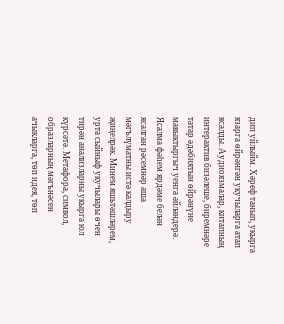дип уйлыйм. Хәреф танып, укырга язарга өйрәнгән укучыларга атап ясалды. Аудиоязмалар, китапның интерактив бизәлеше, биремнәре татар әдәбиятын өйрәнүне
мавыктыргыч уенга әйләндерә. Ясалма фәһем ярдәме белән ясалган рәсемнәр аша мәгълүматны истә калдыру җиңелрәк. Минем яшьтәшләрем, урта сыйныф укучылары өчен тирән анализларны укырга юл күрсәтә. Метафора, символ, образларның мәгънәсен ачыкларга, төп идея, төп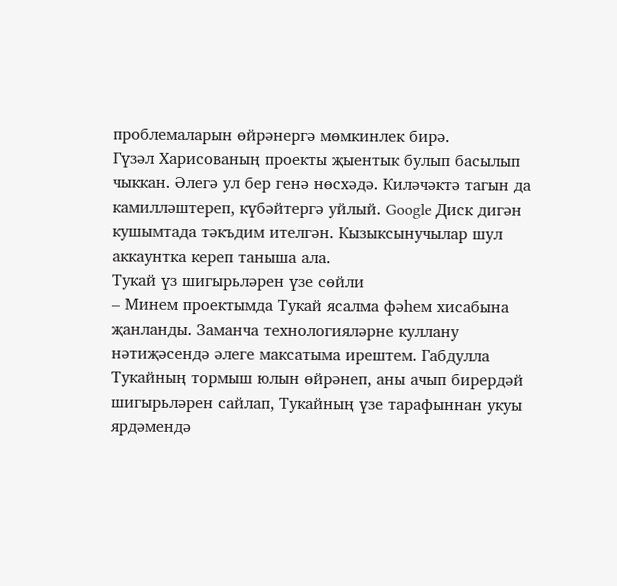проблемаларын өйрәнергә мөмкинлек бирә.
Гүзәл Харисованың проекты җыентык булып басылып чыккан. Әлегә ул бер генә нөсхәдә. Киләчәктә тагын да камилләштереп, күбәйтергә уйлый. Google Диск дигән кушымтада тәкъдим ителгән. Кызыксынучылар шул аккаунтка кереп таныша ала.
Тукай үз шигырьләрен үзе сөйли
– Минем проектымда Тукай ясалма фәһем хисабына җанланды. Заманча технологияләрне куллану нәтиҗәсендә әлеге максатыма ирештем. Габдулла Тукайның тормыш юлын өйрәнеп, аны ачып бирердәй шигырьләрен сайлап, Тукайның үзе тарафыннан укуы ярдәмендә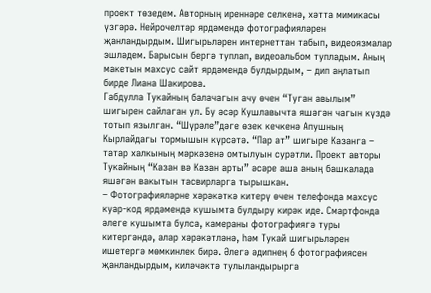проект төзедем. Авторның иреннәре селкенә, хәтта мимикасы үзгәрә. Нейрочелтәр ярдәмендә фотографияләрен җанландырдым. Шигырьләрен интернеттан табып, видеоязмалар эшләдем. Барысын бергә туплап, видеоальбом тупладым. Аның макетын махсус сайт ярдәмендә булдырдым, – дип аңлатып бирде Лиана Шакирова.
Габдулла Тукайның балачагын ачу өчен “Туган авылым” шигырен сайлаган ул. Бу әсәр Кушлавычта яшәгән чагын күздә тотып язылган. “Шүрәле”дәге өзек кечкенә Апушның Кырлайдагы тормышын күрсәтә. “Пар ат” шигыре Казанга – татар халкының мәркәзенә омтылуын сурәтли. Проект авторы Тукайның “Казан вә Казан арты” әсәре аша аның башкалада яшәгән вакытын тасвирларга тырышкан.
– Фотографияләрне хәрәкәткә китерү өчен телефонда махсус куар-код ярдәмендә кушымта булдыру кирәк иде. Смартфонда әлеге кушымта булса, камераны фотографиягә туры китергәндә, алар хәрәкәтләнә, һәм Тукай шигырьләрен ишетергә мөмкинлек бирә. Әлегә әдипнең 6 фотографиясен җанландырдым, киләчәктә тулыландырырга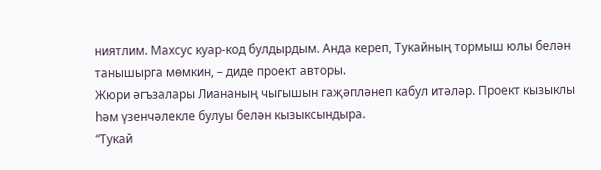ниятлим. Махсус куар-код булдырдым. Анда кереп, Тукайның тормыш юлы белән танышырга мөмкин, – диде проект авторы.
Жюри әгъзалары Лиананың чыгышын гаҗәпләнеп кабул итәләр. Проект кызыклы һәм үзенчәлекле булуы белән кызыксындыра.
“Тукай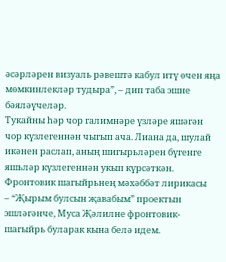әсәрләрен визуаль рәвештә кабул итү өчен яңа мөмкинлекләр тудыра”, – дип таба эшне бәяләүчеләр.
Тукайны һәр чор галимнәре үзләре яшәгән чор күзлегеннән чыгып ача. Лиана да, шулай икәнен раслап, аның шигырьләрен бүгенге яшьләр күзлегеннән укып күрсәткән.
Фронтовик шагыйрьнең мәхәббәт лирикасы
– “Җырым булсын җавабым” проектын эшләгәнче, Муса Җәлилне фронтовик-шагыйрь буларак кына белә идем.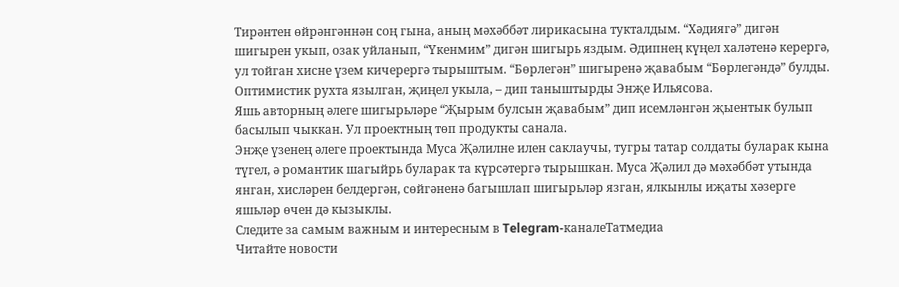Тирәнтен өйрәнгәннән соң гына, аның мәхәббәт лирикасына тукталдым. “Хәдиягә” дигән шигырен укып, озак уйланып, “Үкенмим” дигән шигырь яздым. Әдипнең күңел халәтенә керергә, ул тойган хисне үзем кичерергә тырыштым. “Бөрлегән” шигыренә җавабым “Бөрлегәндә” булды. Оптимистик рухта язылган, җиңел укыла, – дип таныштырды Энҗе Ильясова.
Яшь авторның әлеге шигырьләре “Җырым булсын җавабым” дип исемләнгән җыентык булып басылып чыккан. Ул проектның төп продукты санала.
Энҗе үзенең әлеге проектында Муса Җәлилне илен саклаучы, тугры татар солдаты буларак кына түгел, ә романтик шагыйрь буларак та күрсәтергә тырышкан. Муса Җәлил дә мәхәббәт утында янган, хисләрен белдергән, сөйгәненә багышлап шигырьләр язган, ялкынлы иҗаты хәзерге яшьләр өчен дә кызыклы.
Следите за самым важным и интересным в Telegram-каналеТатмедиа
Читайте новости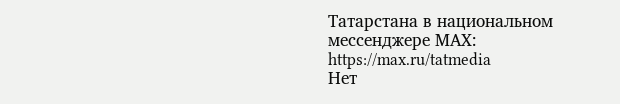Татарстана в национальном мессенджере MАХ: https://max.ru/tatmedia
Нет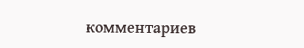комментариев